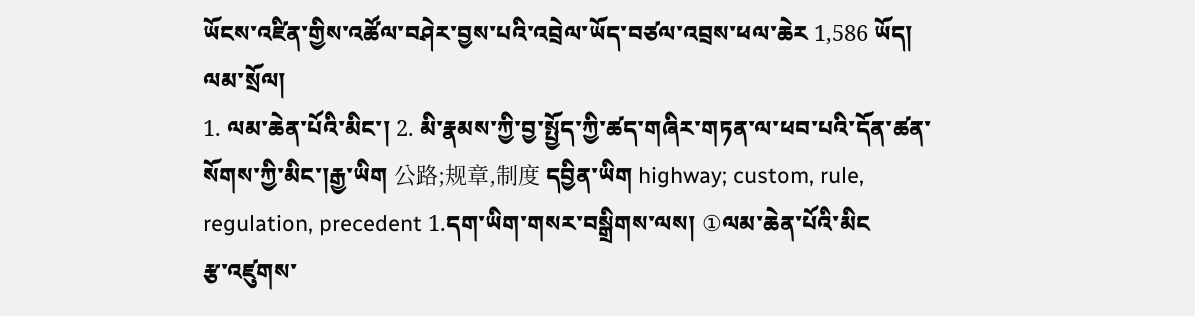ཡོངས་འཛིན་གྱིས་འཚོལ་བཤེར་བྱས་པའི་འབྲེལ་ཡོད་བཙལ་འབྲས་ཕལ་ཆེར 1,586 ཡོད།
ལམ་སྲོལ།
1. ལམ་ཆེན་པོའི་མིང་། 2. མི་རྣམས་ཀྱི་བྱ་སྤྱོད་ཀྱི་ཚད་གཞིར་གཏན་ལ་ཕབ་པའི་དོན་ཚན་སོགས་ཀྱི་མིང་།རྒྱ་ཡིག 公路;规章,制度 དབྱིན་ཡིག highway; custom, rule, regulation, precedent 1.དག་ཡིག་གསར་བསྒྲིགས་ལས། ①ལམ་ཆེན་པོའི་མིང
རྩ་འཛུགས་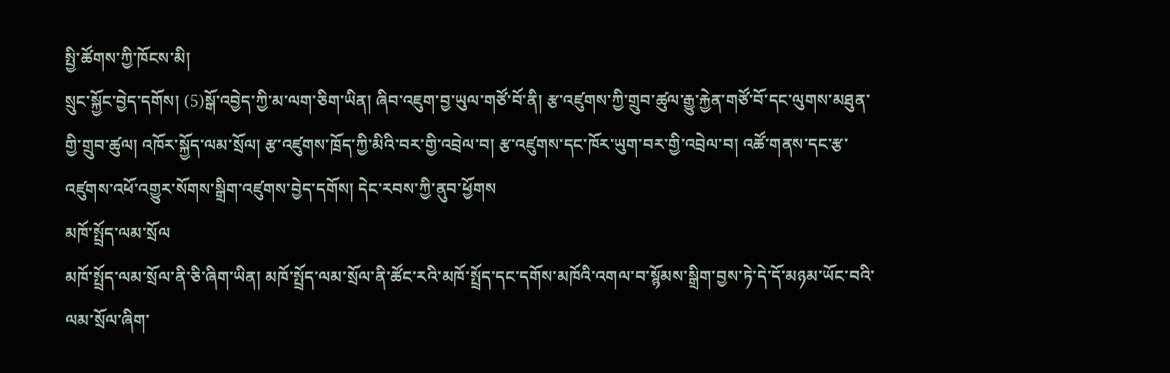སྤྱི་ཚོགས་ཀྱི་ཁོངས་མི།
སྲུང་སྐྱོང་བྱེད་དགོས། (5)སྒོ་འབྱེད་ཀྱི་མ་ལག་ཅིག་ཡིན། ཞིབ་འཇུག་བྱ་ཡུལ་གཙོ་བོ་ནི། རྩ་འཛུགས་ཀྱི་གྲུབ་ཚུལ་རྒྱུ་རྐྱེན་གཙོ་བོ་དང་ལུགས་མཐུན་གྱི་གྲུབ་ཚུལ། འཁོར་སྐྱོད་ལམ་སྲོལ། རྩ་འཛུགས་ཁྲོད་ཀྱི་མིའི་བར་གྱི་འབྲེལ་བ། རྩ་འཛུགས་དང་ཁོར་ཡུག་བར་གྱི་འབྲེལ་བ། འཚོ་གནས་དང་རྩ་འཛུགས་འཕོ་འགྱུར་སོགས་སྒྲིག་འཛུགས་བྱེད་དགོས། དེང་རབས་ཀྱི་ནུབ་ཕྱོགས
མཁོ་སྤྲོད་ལམ་སྲོལ
མཁོ་སྤྲོད་ལམ་སྲོལ་ནི་ཅི་ཞིག་ཡིན། མཁོ་སྤྲོད་ལམ་སྲོལ་ནི་ཚོང་རའི་མཁོ་སྤྲོད་དང་དགོས་མཁོའི་འགལ་བ་སྙོམས་སྒྲིག་བྱས་ཏེ་དེ་དོ་མཉམ་ཡོང་བའི་ལམ་སྲོལ་ཞིག་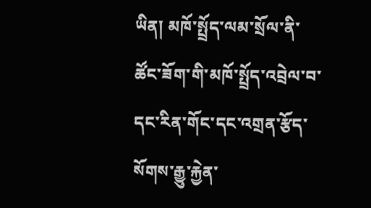ཡིན། མཁོ་སྤྲོད་ལམ་སྲོལ་ནི་ཚོང་ཟོག་གི་མཁོ་སྤྲོད་འབྲེལ་བ་དང་རིན་གོང་དང་འགྲན་རྩོད་སོགས་རྒྱུ་རྐྱེན་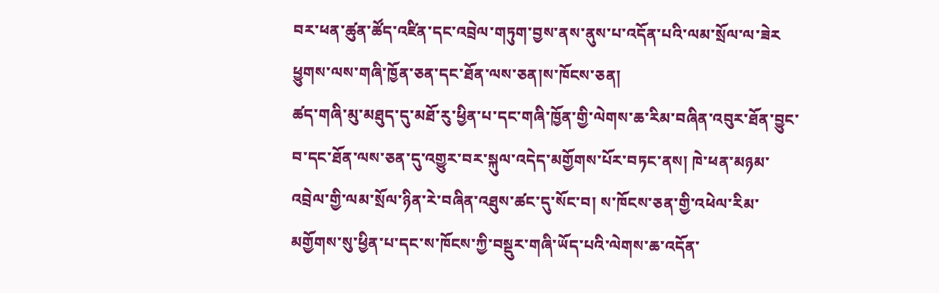བར་ཕན་ཚུན་ཚོད་འཛིན་དང་འབྲེལ་གཏུག་བྱས་ནས་ནུས་པ་འདོན་པའི་ལམ་སྲོལ་ལ་ཟེར
ཕྱུགས་ལས་གཞི་ཁྱོན་ཅན་དང་ཐོན་ལས་ཅན།ས་ཁོངས་ཅན།
ཚད་གཞི་མུ་མཐུད་དུ་མཐོ་རུ་ཕྱིན་པ་དང་གཞི་ཁྱོན་གྱི་ལེགས་ཆ་རིམ་བཞིན་འབུར་ཐོན་བྱུང་བ་དང་ཐོན་ལས་ཅན་དུ་འགྱུར་བར་སྐུལ་འདེད་མགྱོགས་པོར་བཏང་ནས། ཁེ་ཕན་མཉམ་འབྲེལ་གྱི་ལམ་སྲོལ་ཉིན་རེ་བཞིན་འཐུས་ཚང་དུ་སོང་བ། ས་ཁོངས་ཅན་གྱི་འཕེལ་རིམ་མགྱོགས་སུ་ཕྱིན་པ་དང་ས་ཁོངས་ཀྱི་བསྡུར་གཞི་ཡོད་པའི་ལེགས་ཆ་འདོན་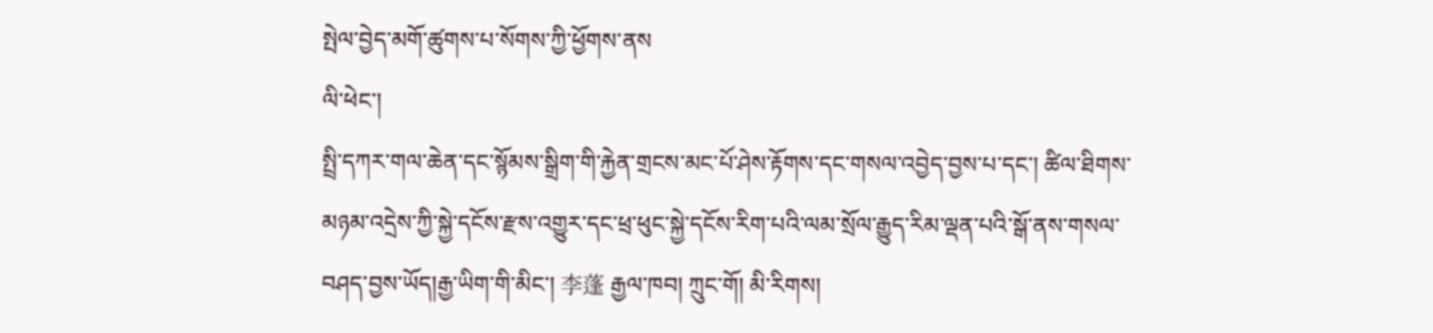སྤེལ་བྱེད་མགོ་ཚུགས་པ་སོགས་ཀྱི་ཕྱོགས་ནས
ལི་ཕེང་།
སྤྲི་དཀར་གལ་ཆེན་དང་སྙོམས་སྒྲིག་གི་རྐྱེན་གྲངས་མང་པོ་ཤེས་རྟོགས་དང་གསལ་འབྱེད་བྱས་པ་དང་། ཚིལ་ཐིགས་མཉམ་འདྲེས་ཀྱི་སྐྱེ་དངོས་རྫས་འགྱུར་དང་ཕྲ་ཕུང་སྐྱེ་དངོས་རིག་པའི་ལམ་སྲོལ་རྒྱུད་རིམ་ལྡན་པའི་སྒོ་ནས་གསལ་བཤད་བྱས་ཡོད།རྒྱ་ཡིག་གི་མིང་། 李蓬 རྒྱལ་ཁབ། ཀྲུང་གོ། མི་རིགས།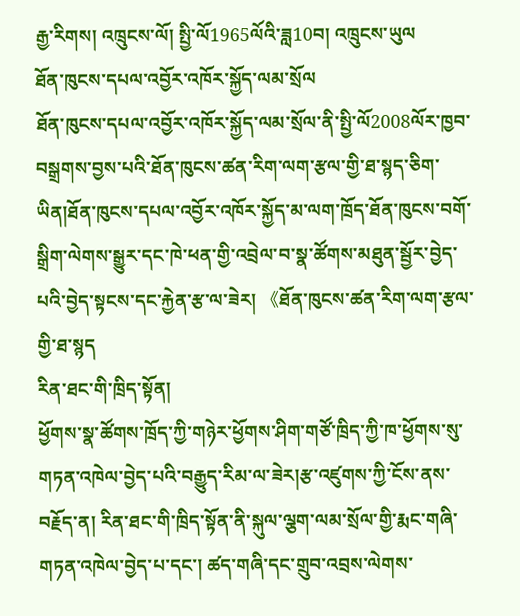རྒྱ་རིགས། འཁྲུངས་ལོ། སྤྱི་ལོ1965ལོའི་ཟླ10བ། འཁྲུངས་ཡུལ
ཐོན་ཁུངས་དཔལ་འབྱོར་འཁོར་སྐྱོད་ལམ་སྲོལ
ཐོན་ཁུངས་དཔལ་འབྱོར་འཁོར་སྐྱོད་ལམ་སྲོལ་ནི་སྤྱི་ལོ2008ལོར་ཁྱབ་བསྒྲགས་བྱས་པའི་ཐོན་ཁུངས་ཚན་རིག་ལག་རྩལ་གྱི་ཐ་སྙད་ཅིག་ཡིན།ཐོན་ཁུངས་དཔལ་འབྱོར་འཁོར་སྐྱོད་མ་ལག་ཁྲོད་ཐོན་ཁུངས་བགོ་སྒྲིག་ལེགས་སྒྱུར་དང་ཁེ་ཕན་གྱི་འབྲེལ་བ་སྣ་ཚོགས་མཐུན་སྦྱོར་བྱེད་པའི་བྱེད་སྟངས་དང་རྐྱེན་རྩ་ལ་ཟེར། 《ཐོན་ཁུངས་ཚན་རིག་ལག་རྩལ་གྱི་ཐ་སྙད
རིན་ཐང་གི་ཁྲིད་སྟོན།
ཕྱོགས་སྣ་ཚོགས་ཁྲོད་ཀྱི་གཉེར་ཕྱོགས་ཤིག་གཙོ་ཁྲིད་ཀྱི་ཁ་ཕྱོགས་སུ་གཏན་འཁེལ་བྱེད་པའི་བརྒྱུད་རིམ་ལ་ཟེར།རྩ་འཛུགས་ཀྱི་ངོས་ནས་བརྗོད་ན། རིན་ཐང་གི་ཁྲིད་སྟོན་ནི་སྐུལ་ལྕག་ལམ་སྲོལ་གྱི་རྨང་གཞི་གཏན་འཁེལ་བྱེད་པ་དང་། ཚད་གཞི་དང་གྲུབ་འབྲས་ལེགས་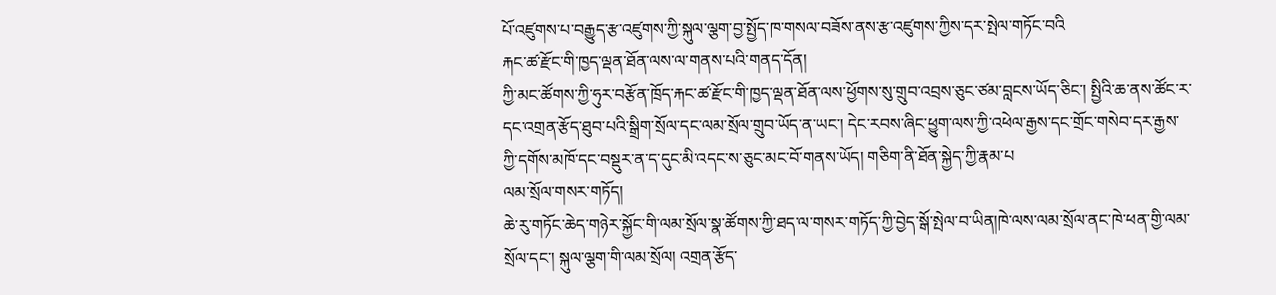པོ་འཛུགས་པ་བརྒྱུད་རྩ་འཛུགས་ཀྱི་སྐུལ་ལྕག་བྱ་སྤྱོད་ཁ་གསལ་བཟོས་ནས་རྩ་འཛུགས་ཀྱིས་དར་སྤེལ་གཏོང་བའི
རྐང་ཚ་རྫོང་གི་ཁྱད་ལྡན་ཐོན་ལས་ལ་གནས་པའི་གནད་དོན།
ཀྱི་མང་ཚོགས་ཀྱི་ཧུར་བརྩོན་ཁྲོད་རྐང་ཚ་རྫོང་གི་ཁྱད་ལྡན་ཐོན་ལས་ཕྱོགས་སུ་གྲུབ་འབྲས་ཅུང་ཙམ་བླངས་ཡོད་ཅིང་། སྤྱིའི་ཆ་ནས་ཚོང་ར་དང་འགྲན་རྩོད་ཐུབ་པའི་སྒྲིག་སྲོལ་དང་ལམ་སྲོལ་གྲུབ་ཡོད་ན་ཡང་། དེང་རབས་ཞིང་ཕྱུག་ལས་ཀྱི་འཕེལ་རྒྱས་དང་གྲོང་གསེབ་དར་རྒྱས་ཀྱི་དགོས་མཁོ་དང་བསྡུར་ན་ད་དུང་མི་འདང་ས་ཅུང་མང་བོ་གནས་ཡོད། གཅིག་ནི་ཐོན་སྐྱེད་ཀྱི་རྣམ་པ
ལམ་སྲོལ་གསར་གཏོད།
ཆེ་རུ་གཏོང་ཆེད་གཉེར་སྐྱོང་གི་ལམ་སྲོལ་སྣ་ཚོགས་ཀྱི་ཐད་ལ་གསར་གཏོད་ཀྱི་བྱེད་སྒོ་སྤེལ་བ་ཡིན།ཁེ་ལས་ལམ་སྲོལ་ནང་ཁེ་ཕན་གྱི་ལམ་སྲོལ་དང་། སྐུལ་ལྕག་གི་ལམ་སྲོལ། འགྲན་རྩོད་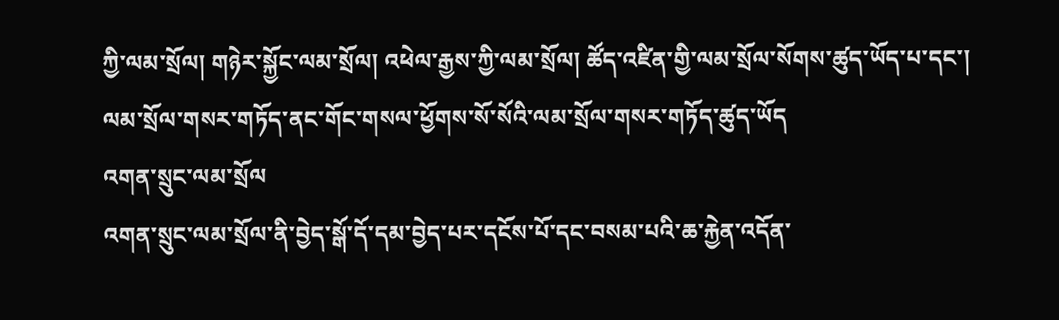ཀྱི་ལམ་སྲོལ། གཉེར་སྐྱོང་ལམ་སྲོལ། འཕེལ་རྒྱས་ཀྱི་ལམ་སྲོལ། ཚོད་འཛིན་གྱི་ལམ་སྲོལ་སོགས་ཚུད་ཡོད་པ་དང་། ལམ་སྲོལ་གསར་གཏོད་ནང་གོང་གསལ་ཕྱོགས་སོ་སོའི་ལམ་སྲོལ་གསར་གཏོད་ཚུད་ཡོད
འགན་སྲུང་ལམ་སྲོལ
འགན་སྲུང་ལམ་སྲོལ་ནི་བྱེད་སྒོ་དོ་དམ་བྱེད་པར་དངོས་པོ་དང་བསམ་པའི་ཆ་རྐྱེན་འདོན་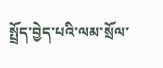སྤྲོད་བྱེད་པའི་ལམ་སྲོལ་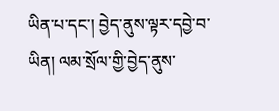ཡིན་པ་དང་། བྱེད་ནུས་ལྟར་དབྱེ་བ་ཡིན། ལམ་སྲོལ་གྱི་བྱེད་ནུས་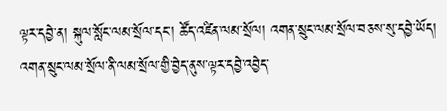ལྟར་དབྱེ་ན། སྐུལ་སློང་ལམ་སྲོལ་དང་། ཚོད་འཛིན་ལམ་སྲོལ། འགན་སྲུང་ལམ་སྲོལ་བཅས་སུ་དབྱེ་ཡོད། འགན་སྲུང་ལམ་སྲོལ་ནི་ལམ་སྲོལ་གྱི་བྱེད་ནུས་ལྟར་དབྱེ་འབྱེད་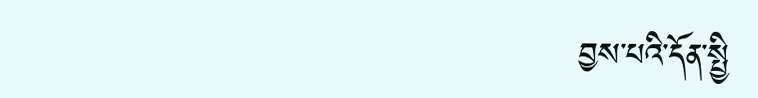བྱས་པའི་དོན་སྤྱི